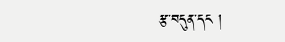རྩ་བདུན་དང །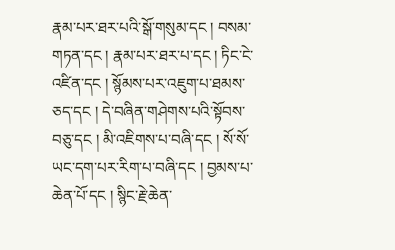རྣམ་པར་ཐར་པའི་སྒོ་གསུམ་དང ། བསམ་གཏན་དང ། རྣམ་པར་ཐར་པ་དང ། ཏིང་ངེ་འཛིན་དང ། སྙོམས་པར་འཇུག་པ་ཐམས་ཅད་དང ། དེ་བཞིན་གཤེགས་པའི་སྟོབས་བཅུ་དང ། མི་འཇིགས་པ་བཞི་དང ། སོ་སོ་ཡང་དག་པར་རིག་པ་བཞི་དང ། བྱམས་པ་ཆེན་པོ་དང ། སྙིང་རྗེ་ཆེན་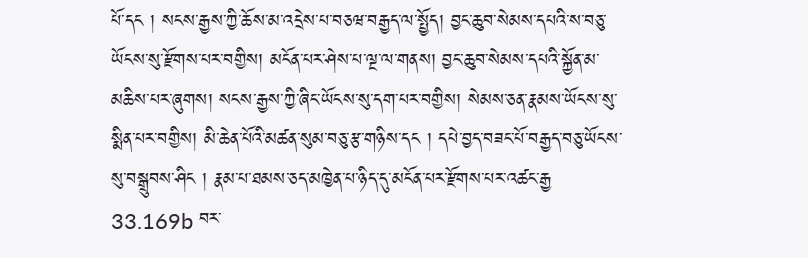པོ་དང ། སངས་རྒྱས་ཀྱི་ཆོས་མ་འདྲེས་པ་བཅཝ་བརྒྱད་ལ་སྤྱོད། བྱང་ཆུབ་སེམས་དཔའི་ས་བཅུ་ཡོངས་སུ་རྫོགས་པར་བགྱིས། མངོན་པར་ཤེས་པ་ལྔ་ལ་གནས། བྱང་ཆུབ་སེམས་དཔའི་སྐྱོན་མ་མཆིས་པར་ཞུགས། སངས་རྒྱས་ཀྱི་ཞིང་ཡོངས་སུ་དག་པར་བགྱིས། སེམས་ཅན་རྣམས་ཡོངས་སུ་སྨིན་པར་བགྱིས། མི་ཆེན་པོའི་མཚན་སུམ་བཅུ་རྩ་གཉིས་དང ། དཔེ་བྱད་བཟང་པོ་བརྒྱད་བཅུ་ཡོངས་སུ་བསྒྲུབས་ཤིང ། རྣམ་པ་ཐམས་ཅད་མཁྱེན་པ་ཉིད་དུ་མངོན་པར་རྫོགས་པར་འཚང་རྒྱ 33.169b བར་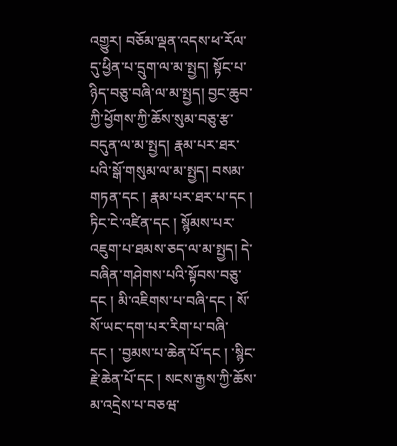འགྱུར། བཅོམ་ལྡན་འདས་ཕ་རོལ་དུ་ཕྱིན་པ་དྲུག་ལ་མ་སྤྱད། སྟོང་པ་ཉིད་བཅུ་བཞི་ལ་མ་སྤྱད། བྱང་ཆུབ་ཀྱི་ཕྱོགས་ཀྱི་ཆོས་སུམ་བཅུ་རྩ་བདུན་ལ་མ་སྤྱད། རྣམ་པར་ཐར་པའི་སྒོ་གསུམ་ལ་མ་སྤྱད། བསམ་གཏན་དང ། རྣམ་པར་ཐར་པ་དང ། ཏིང་ངེ་འཛིན་དང ། སྙོམས་པར་འཇུག་པ་ཐམས་ཅད་ལ་མ་སྤྱད། དེ་བཞིན་གཤེགས་པའི་སྟོབས་བཅུ་དང ། མི་འཇིགས་པ་བཞི་དང ། སོ་སོ་ཡང་དག་པར་རིག་པ་བཞི་དང ། ་བྱམས་པ་ཆེན་པོ་དང ། ་སྙིང་རྗེ་ཆེན་པོ་དང ། སངས་རྒྱས་ཀྱི་ཆོས་མ་འདྲེས་པ་བཅཝ་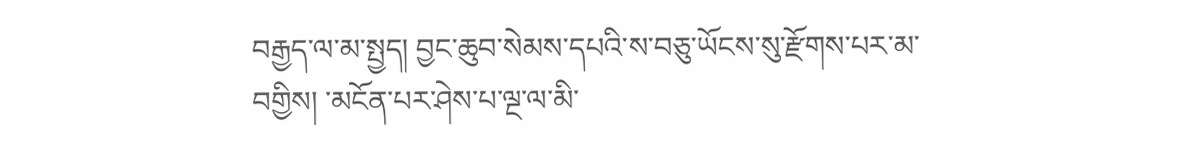བརྒྱད་ལ་མ་སྤྱད། བྱང་ཆུབ་སེམས་དཔའི་ས་བཅུ་ཡོངས་སུ་རྫོགས་པར་མ་བགྱིས། ་མངོན་པར་ཤེས་པ་ལྔ་ལ་མི་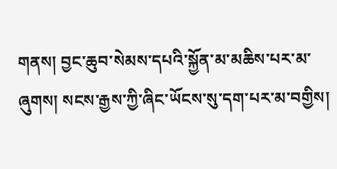གནས། བྱང་ཆུབ་སེམས་དཔའི་སྐྱོན་མ་མཆིས་པར་མ་ཞུགས། སངས་རྒྱས་ཀྱི་ཞིང་ཡོངས་སུ་དག་པར་མ་བགྱིས།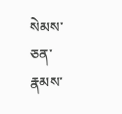སེམས་ཅན་རྣམས་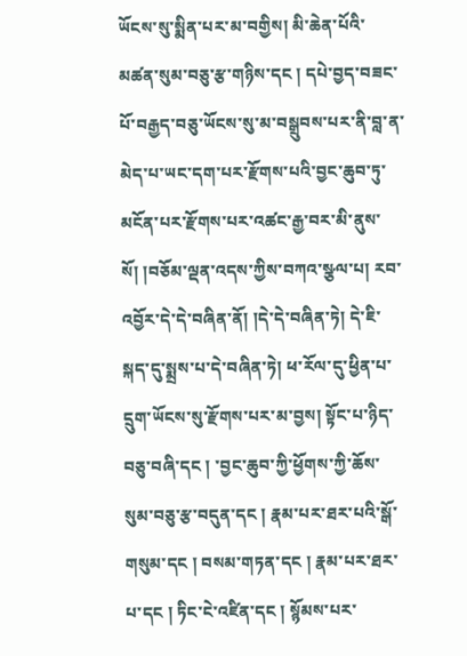ཡོངས་སུ་སྨིན་པར་མ་བགྱིས། མི་ཆེན་པོའི་མཚན་སུམ་བཅུ་རྩ་གཉིས་དང ། དཔེ་བྱད་བཟང་པོ་བརྒྱད་བཅུ་ཡོངས་སུ་མ་བསྒྲུབས་པར་ནི་བླ་ན་མེད་པ་ཡང་དག་པར་རྫོགས་པའི་བྱང་ཆུབ་ཏུ་མངོན་པར་རྫོགས་པར་འཚང་རྒྱ་བར་མི་ནུས་སོ། །བཅོམ་ལྡན་འདས་ཀྱིས་བཀའ་སྩལ་པ། རབ་འབྱོར་དེ་དེ་བཞིན་ནོ། །དེ་དེ་བཞིན་ཏེ། དེ་ཇི་སྐད་དུ་སྨྲས་པ་དེ་བཞིན་ཏེ། ཕ་རོལ་དུ་ཕྱིན་པ་དྲུག་ཡོངས་སུ་རྫོགས་པར་མ་བྱས། སྟོང་པ་ཉིད་བཅུ་བཞི་དང ། ་བྱང་ཆུབ་ཀྱི་ཕྱོགས་ཀྱི་ཆོས་སུམ་བཅུ་རྩ་བདུན་དང ། རྣམ་པར་ཐར་པའི་སྒོ་གསུམ་དང ། བསམ་གཏན་དང ། རྣམ་པར་ཐར་པ་དང ། ཏིང་ངེ་འཛིན་དང ། སྙོམས་པར་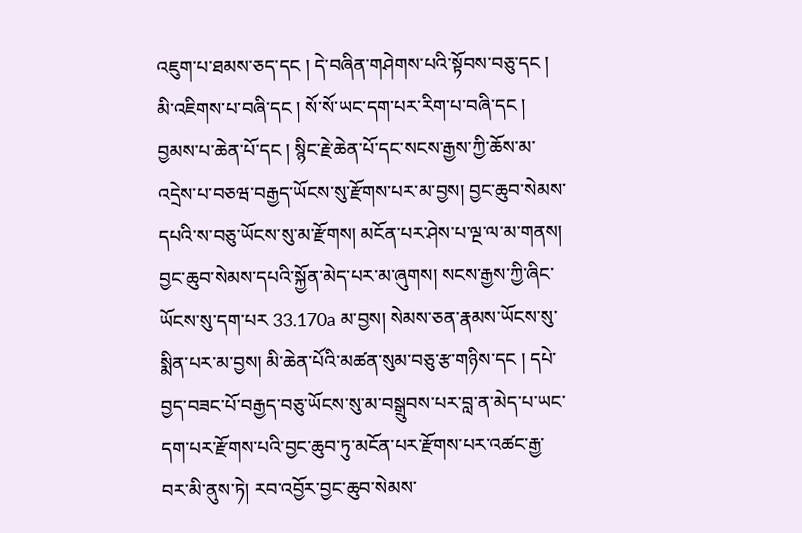འཇུག་པ་ཐམས་ཅད་དང ། དེ་བཞིན་གཤེགས་པའི་སྟོབས་བཅུ་དང ། མི་འཇིགས་པ་བཞི་དང ། སོ་སོ་ཡང་དག་པར་རིག་པ་བཞི་དང ། བྱམས་པ་ཆེན་པོ་དང ། སྙིང་རྗེ་ཆེན་པོ་དང་སངས་རྒྱས་ཀྱི་ཆོས་མ་འདྲེས་པ་བཅཝ་བརྒྱད་ཡོངས་སུ་རྫོགས་པར་མ་བྱས། བྱང་ཆུབ་སེམས་དཔའི་ས་བཅུ་ཡོངས་སུ་མ་རྫོགས། མངོན་པར་ཤེས་པ་ལྔ་ལ་མ་གནས། བྱང་ཆུབ་སེམས་དཔའི་སྐྱོན་མེད་པར་མ་ཞུགས། སངས་རྒྱས་ཀྱི་ཞིང་ཡོངས་སུ་དག་པར 33.170a མ་བྱས། སེམས་ཅན་རྣམས་ཡོངས་སུ་སྨིན་པར་མ་བྱས། མི་ཆེན་པོའི་མཚན་སུམ་བཅུ་རྩ་གཉིས་དང ། དཔེ་བྱད་བཟང་པོ་བརྒྱད་བཅུ་ཡོངས་སུ་མ་བསྒྲུབས་པར་བླ་ན་མེད་པ་ཡང་དག་པར་རྫོགས་པའི་བྱང་ཆུབ་ཏུ་མངོན་པར་རྫོགས་པར་འཚང་རྒྱ་བར་མི་ནུས་ཏེ། རབ་འབྱོར་བྱང་ཆུབ་སེམས་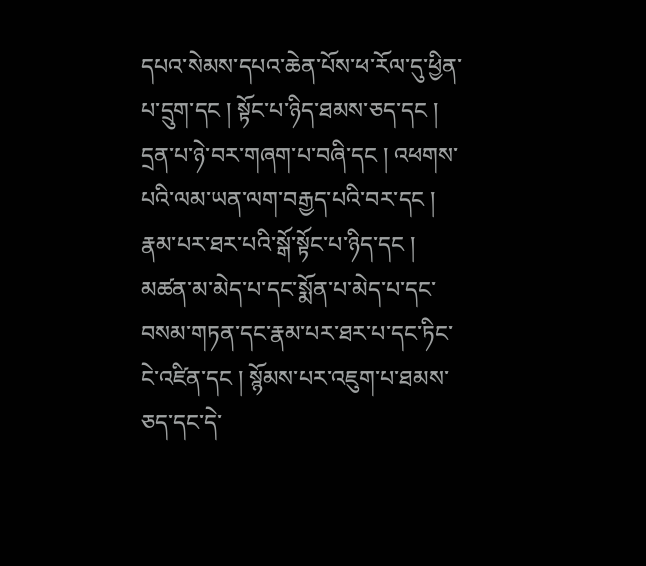དཔའ་སེམས་དཔའ་ཆེན་པོས་ཕ་རོལ་དུ་ཕྱིན་པ་དྲུག་དང ། སྟོང་པ་ཉིད་ཐམས་ཅད་དང ། དྲན་པ་ཉེ་བར་གཞག་པ་བཞི་དང ། འཕགས་པའི་ལམ་ཡན་ལག་བརྒྱད་པའི་བར་དང ། རྣམ་པར་ཐར་པའི་སྒོ་སྟོང་པ་ཉིད་དང ། མཚན་མ་མེད་པ་དང་སྨོན་པ་མེད་པ་དང་བསམ་གཏན་དང་རྣམ་པར་ཐར་པ་དང་ཏིང་ངེ་འཛིན་དང ། སྙོམས་པར་འཇུག་པ་ཐམས་ཅད་དང་དེ་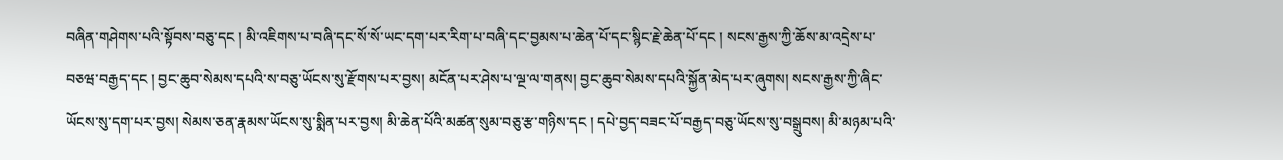བཞིན་གཤེགས་པའི་སྟོབས་བཅུ་དང ། མི་འཇིགས་པ་བཞི་དང་སོ་སོ་ཡང་དག་པར་རིག་པ་བཞི་དང་བྱམས་པ་ཆེན་པོ་དང་སྙིང་རྗེ་ཆེན་པོ་དང ། སངས་རྒྱས་ཀྱི་ཆོས་མ་འདྲེས་པ་བཅཝ་བརྒྱད་དང ། བྱང་ཆུབ་སེམས་དཔའི་ས་བཅུ་ཡོངས་སུ་རྫོགས་པར་བྱས། མངོན་པར་ཤེས་པ་ལྔ་ལ་གནས། བྱང་ཆུབ་སེམས་དཔའི་སྐྱོན་མེད་པར་ཞུགས། སངས་རྒྱས་ཀྱི་ཞིང་ཡོངས་སུ་དག་པར་བྱས། སེམས་ཅན་རྣམས་ཡོངས་སུ་སྨིན་པར་བྱས། མི་ཆེན་པོའི་མཚན་སུམ་བཅུ་རྩ་གཉིས་དང ། དཔེ་བྱད་བཟང་པོ་བརྒྱད་བཅུ་ཡོངས་སུ་བསྒྲུབས། མི་མཉམ་པའི་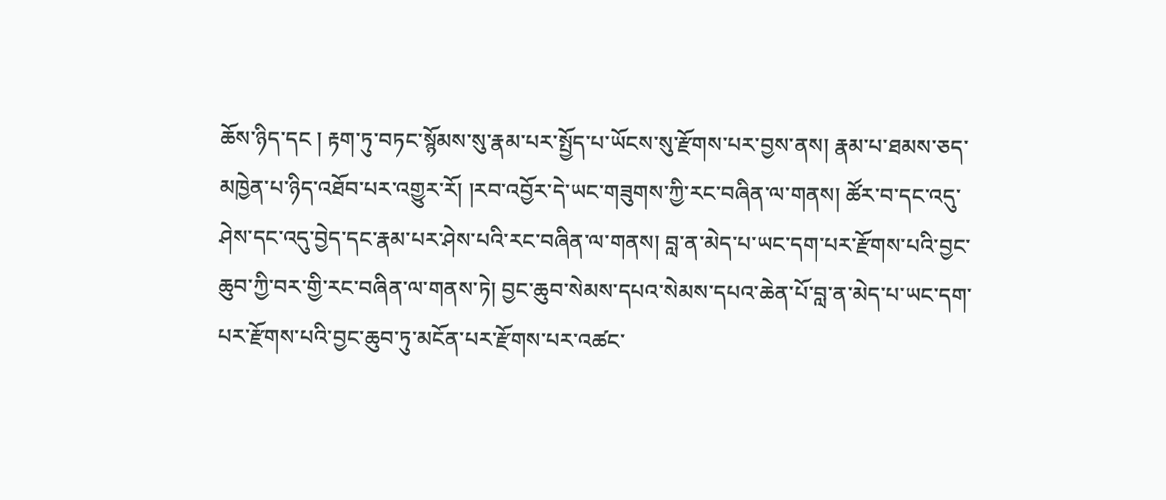ཆོས་ཉིད་དང ། རྟག་ཏུ་བཏང་སྙོམས་སུ་རྣམ་པར་སྤྱོད་པ་ཡོངས་སུ་རྫོགས་པར་བྱས་ནས། རྣམ་པ་ཐམས་ཅད་མཁྱེན་པ་ཉིད་འཐོབ་པར་འགྱུར་རོ། །རབ་འབྱོར་དེ་ཡང་གཟུགས་ཀྱི་རང་བཞིན་ལ་གནས། ཚོར་བ་དང་འདུ་ཤེས་དང་འདུ་བྱེད་དང་རྣམ་པར་ཤེས་པའི་རང་བཞིན་ལ་གནས། བླ་ན་མེད་པ་ཡང་དག་པར་རྫོགས་པའི་བྱང་ཆུབ་ཀྱི་བར་གྱི་རང་བཞིན་ལ་གནས་ཏེ། བྱང་ཆུབ་སེམས་དཔའ་སེམས་དཔའ་ཆེན་པོ་བླ་ན་མེད་པ་ཡང་དག་པར་རྫོགས་པའི་བྱང་ཆུབ་ཏུ་མངོན་པར་རྫོགས་པར་འཚང་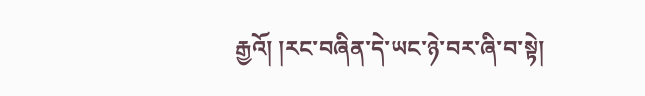རྒྱའོ། །རང་བཞིན་དེ་ཡང་ཉེ་བར་ཞི་བ་སྟེ།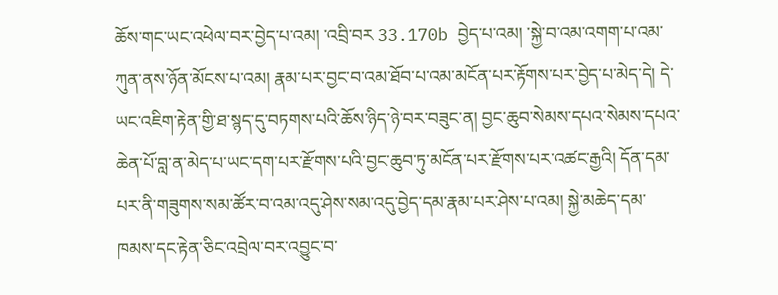ཆོས་གང་ཡང་འཕེལ་བར་བྱེད་པ་འམ། ་འབྲི་བར 33.170b བྱེད་པ་འམ། ་སྐྱེ་བ་འམ་འགག་པ་འམ་ཀུན་ནས་ཉོན་མོངས་པ་འམ། རྣམ་པར་བྱང་བ་འམ་ཐོབ་པ་འམ་མངོན་པར་རྟོགས་པར་བྱེད་པ་མེད་དེ། དེ་ཡང་འཇིག་རྟེན་གྱི་ཐ་སྙད་དུ་བཏགས་པའི་ཆོས་ཉིད་ཉེ་བར་བཟུང་ན། བྱང་ཆུབ་སེམས་དཔའ་སེམས་དཔའ་ཆེན་པོ་བླ་ན་མེད་པ་ཡང་དག་པར་རྫོགས་པའི་བྱང་ཆུབ་ཏུ་མངོན་པར་རྫོགས་པར་འཚང་རྒྱའི། དོན་དམ་པར་ནི་གཟུགས་སམ་ཚོར་བ་འམ་འདུ་ཤེས་སམ་འདུ་བྱེད་དམ་རྣམ་པར་ཤེས་པ་འམ། སྐྱེ་མཆེད་དམ་ཁམས་དང་རྟེན་ཅིང་འབྲེལ་བར་འབྱུང་བ་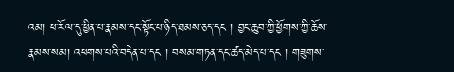འམ། ཕ་རོལ་དུ་ཕྱིན་པ་རྣམས་དང་སྟོང་པ་ཉིད་ཐམས་ཅད་དང ། བྱང་ཆུབ་ཀྱི་ཕྱོགས་ཀྱི་ཆོས་རྣམས་སམ། འཕགས་པའི་བདེན་པ་དང ། བསམ་གཏན་དང་ཚད་མེད་པ་དང ། གཟུགས་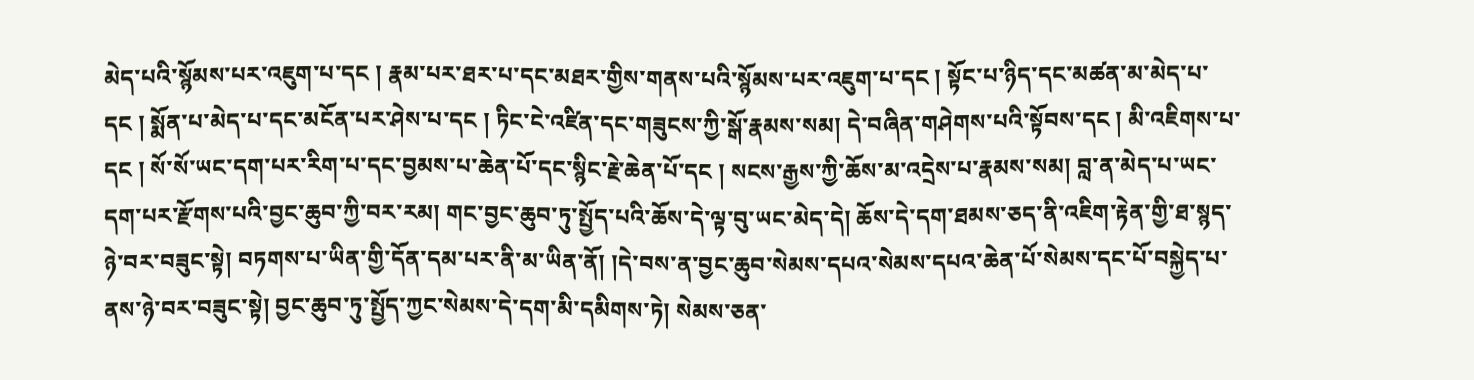མེད་པའི་སྙོམས་པར་འཇུག་པ་དང ། རྣམ་པར་ཐར་པ་དང་མཐར་གྱིས་གནས་པའི་སྙོམས་པར་འཇུག་པ་དང ། སྟོང་པ་ཉིད་དང་མཚན་མ་མེད་པ་དང ། སྨོན་པ་མེད་པ་དང་མངོན་པར་ཤེས་པ་དང ། ཏིང་ངེ་འཛིན་དང་གཟུངས་ཀྱི་སྒོ་རྣམས་སམ། དེ་བཞིན་གཤེགས་པའི་སྟོབས་དང ། མི་འཇིགས་པ་དང ། སོ་སོ་ཡང་དག་པར་རིག་པ་དང་བྱམས་པ་ཆེན་པོ་དང་སྙིང་རྗེ་ཆེན་པོ་དང ། སངས་རྒྱས་ཀྱི་ཆོས་མ་འདྲེས་པ་རྣམས་སམ། བླ་ན་མེད་པ་ཡང་དག་པར་རྫོགས་པའི་བྱང་ཆུབ་ཀྱི་བར་རམ། གང་བྱང་ཆུབ་ཏུ་སྤྱོད་པའི་ཆོས་དེ་ལྟ་བུ་ཡང་མེད་དེ། ཆོས་དེ་དག་ཐམས་ཅད་ནི་འཇིག་རྟེན་གྱི་ཐ་སྙད་ཉེ་བར་བཟུང་སྟེ། བཏགས་པ་ཡིན་གྱི་དོན་དམ་པར་ནི་མ་ཡིན་ནོ། །དེ་བས་ན་བྱང་ཆུབ་སེམས་དཔའ་སེམས་དཔའ་ཆེན་པོ་སེམས་དང་པོ་བསྐྱེད་པ་ནས་ཉེ་བར་བཟུང་སྟེ། བྱང་ཆུབ་ཏུ་སྤྱོད་ཀྱང་སེམས་དེ་དག་མི་དམིགས་ཏེ། སེམས་ཅན་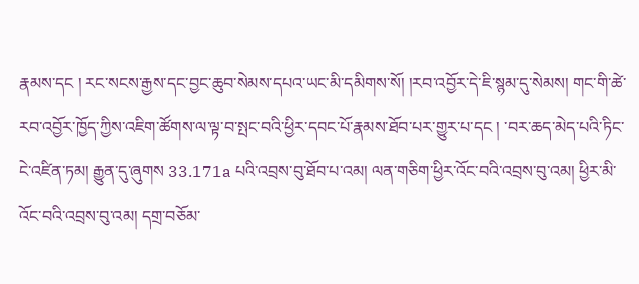རྣམས་དང ། རང་སངས་རྒྱས་དང་བྱང་ཆུབ་སེམས་དཔའ་ཡང་མི་དམིགས་སོ། །རབ་འབྱོར་དེ་ཇི་སྙམ་དུ་སེམས། གང་གི་ཚེ་རབ་འབྱོར་ཁྱོད་ཀྱིས་འཇིག་ཚོགས་ལ་ལྟ་བ་སྤང་བའི་ཕྱིར་དབང་པོ་རྣམས་ཐོབ་པར་གྱུར་པ་དང ། ་བར་ཆད་མེད་པའི་ཏིང་ངེ་འཛིན་ཏམ། རྒྱུན་དུ་ཞུགས 33.171a པའི་འབྲས་བུ་ཐོབ་པ་འམ། ལན་གཅིག་ཕྱིར་འོང་བའི་འབྲས་བུ་འམ། ཕྱིར་མི་འོང་བའི་འབྲས་བུ་འམ། དགྲ་བཅོམ་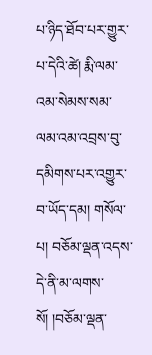པ་ཉིད་ཐོབ་པར་གྱུར་པ་དེའི་ཚེ། རྨི་ལམ་འམ་སེམས་སམ་ལམ་འམ་འབྲས་བུ་དམིགས་པར་འགྱུར་བ་ཡོད་དམ། གསོལ་པ། བཅོམ་ལྡན་འདས་དེ་ནི་མ་ལགས་སོ། །བཅོམ་ལྡན་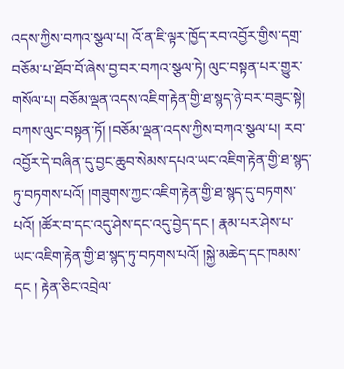འདས་ཀྱིས་བཀའ་སྩལ་པ། འོ་ན་ཇི་ལྟར་ཁྱོད་རབ་འབྱོར་གྱིས་དགྲ་བཅོམ་པ་ཐོབ་བོ་ཞེས་བྱ་བར་བཀའ་སྩལ་ཏེ། ལུང་བསྟན་པར་གྱུར་གསོལ་པ། བཅོམ་ལྡན་འདས་འཇིག་རྟེན་གྱི་ཐ་སྙད་ཉེ་བར་བཟུང་སྟེ། བཀས་ལུང་བསྟན་ཏོ། །བཅོམ་ལྡན་འདས་ཀྱིས་བཀའ་སྩལ་པ། རབ་འབྱོར་དེ་བཞིན་དུ་བྱང་ཆུབ་སེམས་དཔའ་ཡང་འཇིག་རྟེན་གྱི་ཐ་སྙད་ཏུ་བཏགས་པའོ། །གཟུགས་ཀྱང་འཇིག་རྟེན་གྱི་ཐ་སྙད་དུ་བཏགས་པའོ། །ཚོར་བ་དང་འདུ་ཤེས་དང་འདུ་བྱེད་དང ། རྣམ་པར་ཤེས་པ་ཡང་འཇིག་རྟེན་གྱི་ཐ་སྙད་ཏུ་བཏགས་པའོ། །སྐྱེ་མཆེད་དང་ཁམས་དང ། རྟེན་ཅིང་འབྲེལ་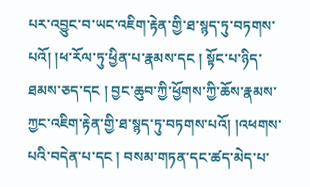པར་འབྱུང་བ་ཡང་འཇིག་རྟེན་གྱི་ཐ་སྙད་ཏུ་བཏགས་པའོ། །ཕ་རོལ་ཏུ་ཕྱིན་པ་རྣམས་དང ། སྟོང་པ་ཉིད་ཐམས་ཅད་དང ། བྱང་ཆུབ་ཀྱི་ཕྱོགས་ཀྱི་ཆོས་རྣམས་ཀྱང་འཇིག་རྟེན་གྱི་ཐ་སྙད་ཏུ་བཏགས་པའོ། །འཕགས་པའི་བདེན་པ་དང ། བསམ་གཏན་དང་ཚད་མེད་པ་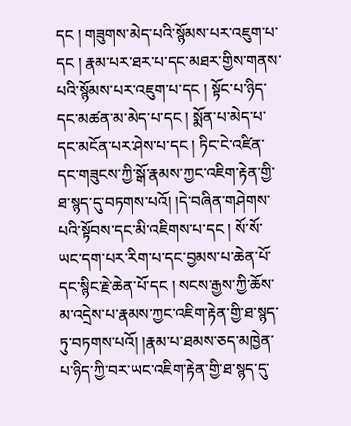དང ། གཟུགས་མེད་པའི་སྙོམས་པར་འཇུག་པ་དང ། རྣམ་པར་ཐར་པ་དང་མཐར་གྱིས་གནས་པའི་སྙོམས་པར་འཇུག་པ་དང ། སྟོང་པ་ཉིད་དང་མཚན་མ་མེད་པ་དང ། སྨོན་པ་མེད་པ་དང་མངོན་པར་ཤེས་པ་དང ། ཏིང་ངེ་འཛིན་དང་གཟུངས་ཀྱི་སྒོ་རྣམས་ཀྱང་འཇིག་རྟེན་གྱི་ཐ་སྙད་དུ་བཏགས་པའོ། །དེ་བཞིན་གཤེགས་པའི་སྟོབས་དང་མི་འཇིགས་པ་དང ། སོ་སོ་ཡང་དག་པར་རིག་པ་དང་བྱམས་པ་ཆེན་པོ་དང་སྙིང་རྗེ་ཆེན་པོ་དང ། སངས་རྒྱས་ཀྱི་ཆོས་མ་འདྲེས་པ་རྣམས་ཀྱང་འཇིག་རྟེན་གྱི་ཐ་སྙད་ཏུ་བཏགས་པའོ། །རྣམ་པ་ཐམས་ཅད་མཁྱེན་པ་ཉིད་ཀྱི་བར་ཡང་འཇིག་རྟེན་གྱི་ཐ་སྙད་དུ་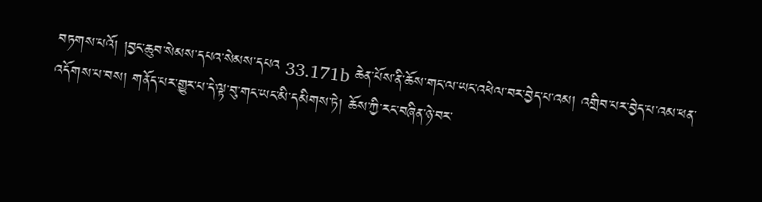བཏགས་པའོ། །བྱང་ཆུབ་སེམས་དཔའ་སེམས་དཔའ 33.171b ཆེན་པོས་ནི་ཆོས་གང་ལ་ཡང་འཕེལ་བར་བྱེད་པ་འམ། འགྲིབ་པར་བྱེད་པ་འམ་ཕན་འདོགས་པ་བས། གནོད་པར་གྱུར་པ་དེ་ལྟ་བུ་གང་ཡང་མི་དམིགས་ཏེ། ཆོས་ཀྱི་རང་བཞིན་ཉེ་བར་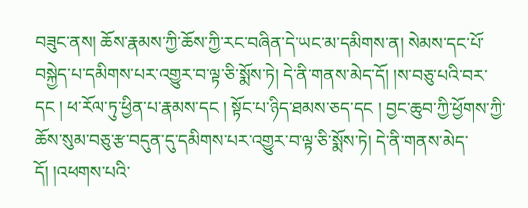བཟུང་ནས། ཆོས་རྣམས་ཀྱི་ཆོས་ཀྱི་རང་བཞིན་དེ་ཡང་མ་དམིགས་ན། སེམས་དང་པོ་བསྐྱེད་པ་དམིགས་པར་འགྱུར་བ་ལྟ་ཅི་སྨོས་ཏེ། དེ་ནི་གནས་མེད་དོ། །ས་བཅུ་པའི་བར་དང ། ཕ་རོལ་ཏུ་ཕྱིན་པ་རྣམས་དང ། སྟོང་པ་ཉིད་ཐམས་ཅད་དང ། བྱང་ཆུབ་ཀྱི་ཕྱོགས་ཀྱི་ཆོས་སུམ་བཅུ་རྩ་བདུན་དུ་དམིགས་པར་འགྱུར་བ་ལྟ་ཅི་སྨོས་ཏེ། དེ་ནི་གནས་མེད་དོ། །འཕགས་པའི་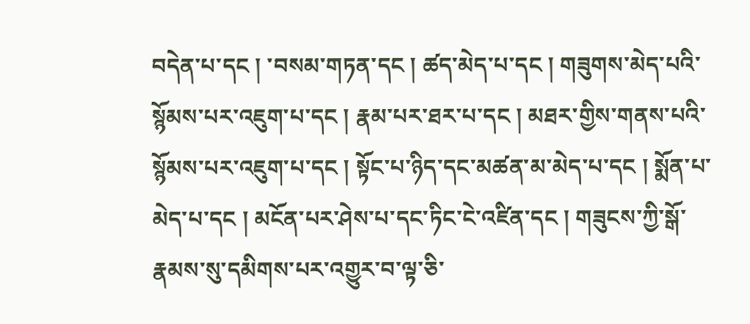བདེན་པ་དང ། ་བསམ་གཏན་དང ། ཚད་མེད་པ་དང ། གཟུགས་མེད་པའི་སྙོམས་པར་འཇུག་པ་དང ། རྣམ་པར་ཐར་པ་དང ། མཐར་གྱིས་གནས་པའི་སྙོམས་པར་འཇུག་པ་དང ། སྟོང་པ་ཉིད་དང་མཚན་མ་མེད་པ་དང ། སྨོན་པ་མེད་པ་དང ། མངོན་པར་ཤེས་པ་དང་ཏིང་ངེ་འཛིན་དང ། གཟུངས་ཀྱི་སྒོ་རྣམས་སུ་དམིགས་པར་འགྱུར་བ་ལྟ་ཅི་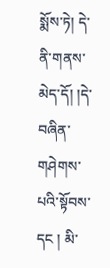སྨོས་ཏེ། དེ་ནི་གནས་མེད་དོ། །དེ་བཞིན་གཤེགས་པའི་སྟོབས་དང ། མི་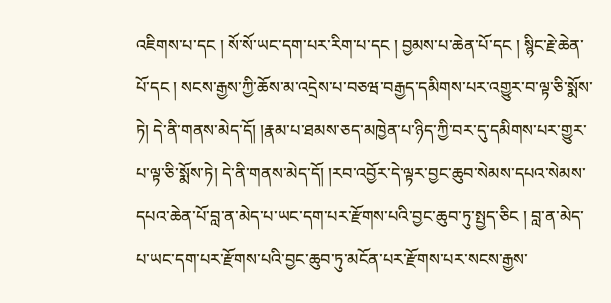འཇིགས་པ་དང ། སོ་སོ་ཡང་དག་པར་རིག་པ་དང ། བྱམས་པ་ཆེན་པོ་དང ། སྙིང་རྗེ་ཆེན་པོ་དང ། སངས་རྒྱས་ཀྱི་ཆོས་མ་འདྲེས་པ་བཅཝ་བརྒྱད་དམིགས་པར་འགྱུར་བ་ལྟ་ཅི་སྨོས་ཏེ། དེ་ནི་གནས་མེད་དོ། །རྣམ་པ་ཐམས་ཅད་མཁྱེན་པ་ཉིད་ཀྱི་བར་དུ་དམིགས་པར་གྱུར་པ་ལྟ་ཅི་སྨོས་ཏེ། དེ་ནི་གནས་མེད་དོ། །རབ་འབྱོར་དེ་ལྟར་བྱང་ཆུབ་སེམས་དཔའ་སེམས་དཔའ་ཆེན་པོ་བླ་ན་མེད་པ་ཡང་དག་པར་རྫོགས་པའི་བྱང་ཆུབ་ཏུ་སྤྱད་ཅིང ། བླ་ན་མེད་པ་ཡང་དག་པར་རྫོགས་པའི་བྱང་ཆུབ་ཏུ་མངོན་པར་རྫོགས་པར་སངས་རྒྱས་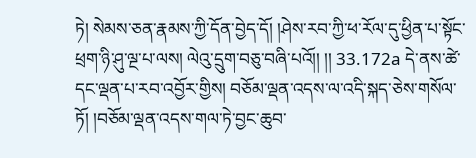ཏེ། སེམས་ཅན་རྣམས་ཀྱི་དོན་བྱེད་དོ། །ཤེས་རབ་ཀྱི་ཕ་རོལ་དུ་ཕྱིན་པ་སྟོང་ཕྲག་ཉི་ཤུ་ལྔ་པ་ལས། ལེའུ་དྲུག་བཅུ་བཞི་པའོ།། །། 33.172a དེ་ནས་ཚེ་དང་ལྡན་པ་རབ་འབྱོར་གྱིས། བཅོམ་ལྡན་འདས་ལ་འདི་སྐད་ཅེས་གསོལ་ཏོ། །བཅོམ་ལྡན་འདས་གལ་ཏེ་བྱང་ཆུབ་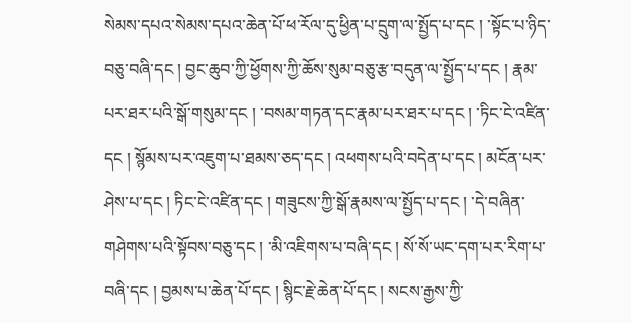སེམས་དཔའ་སེམས་དཔའ་ཆེན་པོ་ཕ་རོལ་དུ་ཕྱིན་པ་དྲུག་ལ་སྤྱོད་པ་དང ། ་སྟོང་པ་ཉིད་བཅུ་བཞི་དང ། བྱང་ཆུབ་ཀྱི་ཕྱོགས་ཀྱི་ཆོས་སུམ་བཅུ་རྩ་བདུན་ལ་སྤྱོད་པ་དང ། རྣམ་པར་ཐར་པའི་སྒོ་གསུམ་དང ། ་བསམ་གཏན་དང་རྣམ་པར་ཐར་པ་དང ། ་ཏིང་ངེ་འཛིན་དང ། སྙོམས་པར་འཇུག་པ་ཐམས་ཅད་དང ། འཕགས་པའི་བདེན་པ་དང ། མངོན་པར་ཤེས་པ་དང ། ཏིང་ངེ་འཛིན་དང ། གཟུངས་ཀྱི་སྒོ་རྣམས་ལ་སྤྱོད་པ་དང ། ་དེ་བཞིན་གཤེགས་པའི་སྟོབས་བཅུ་དང ། ་མི་འཇིགས་པ་བཞི་དང ། སོ་སོ་ཡང་དག་པར་རིག་པ་བཞི་དང ། བྱམས་པ་ཆེན་པོ་དང ། སྙིང་རྗེ་ཆེན་པོ་དང ། སངས་རྒྱས་ཀྱི་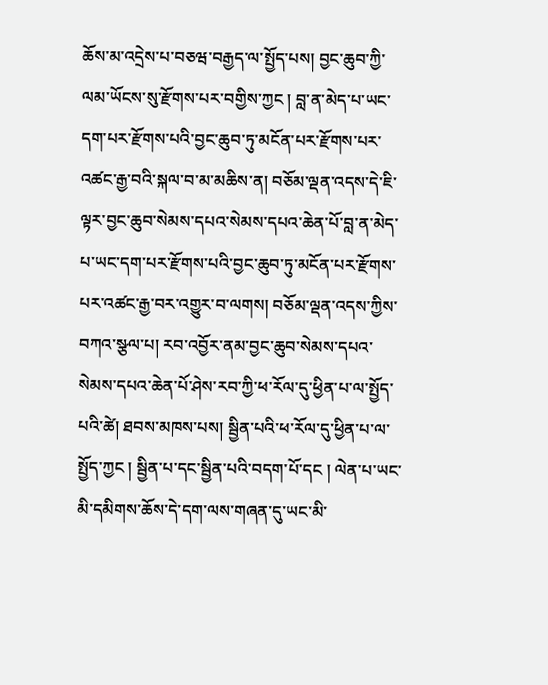ཆོས་མ་འདྲེས་པ་བཅཝ་བརྒྱད་ལ་སྤྱོད་པས། བྱང་ཆུབ་ཀྱི་ལམ་ཡོངས་སུ་རྫོགས་པར་བགྱིས་ཀྱང ། བླ་ན་མེད་པ་ཡང་དག་པར་རྫོགས་པའི་བྱང་ཆུབ་ཏུ་མངོན་པར་རྫོགས་པར་འཚང་རྒྱ་བའི་སྐལ་བ་མ་མཆིས་ན། བཅོམ་ལྡན་འདས་དེ་ཇི་ལྟར་བྱང་ཆུབ་སེམས་དཔའ་སེམས་དཔའ་ཆེན་པོ་བླ་ན་མེད་པ་ཡང་དག་པར་རྫོགས་པའི་བྱང་ཆུབ་ཏུ་མངོན་པར་རྫོགས་པར་འཚང་རྒྱ་བར་འགྱུར་བ་ལགས། བཅོམ་ལྡན་འདས་ཀྱིས་བཀའ་སྩལ་པ། རབ་འབྱོར་ནམ་བྱང་ཆུབ་སེམས་དཔའ་སེམས་དཔའ་ཆེན་པོ་ཤེས་རབ་ཀྱི་ཕ་རོལ་དུ་ཕྱིན་པ་ལ་སྤྱོད་པའི་ཚེ། ཐབས་མཁས་པས། སྦྱིན་པའི་ཕ་རོལ་དུ་ཕྱིན་པ་ལ་སྤྱོད་ཀྱང ། སྦྱིན་པ་དང་སྦྱིན་པའི་བདག་པོ་དང ། ལེན་པ་ཡང་མི་དམིགས་ཆོས་དེ་དག་ལས་གཞན་དུ་ཡང་མི་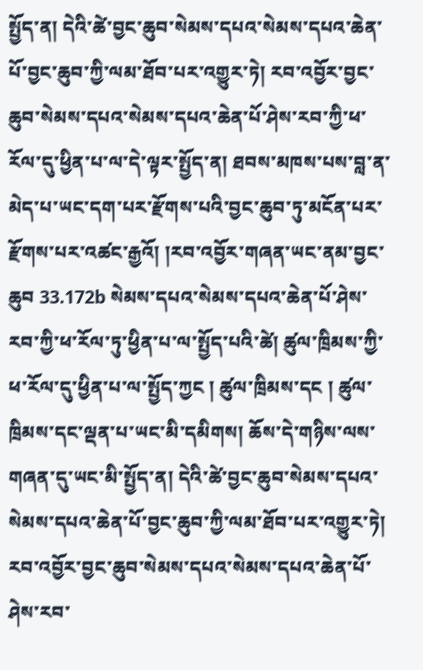སྤྱོད་ན། དེའི་ཚེ་བྱང་ཆུབ་སེམས་དཔའ་སེམས་དཔའ་ཆེན་པོ་བྱང་ཆུབ་ཀྱི་ལམ་ཐོབ་པར་འགྱུར་ཏེ། རབ་འབྱོར་བྱང་ཆུབ་སེམས་དཔའ་སེམས་དཔའ་ཆེན་པོ་ཤེས་རབ་ཀྱི་ཕ་རོལ་དུ་ཕྱིན་པ་ལ་དེ་ལྟར་སྤྱོད་ན། ཐབས་མཁས་པས་བླ་ན་མེད་པ་ཡང་དག་པར་རྫོགས་པའི་བྱང་ཆུབ་ཏུ་མངོན་པར་རྫོགས་པར་འཚང་རྒྱའོ། །རབ་འབྱོར་གཞན་ཡང་ནམ་བྱང་ཆུབ 33.172b སེམས་དཔའ་སེམས་དཔའ་ཆེན་པོ་ཤེས་རབ་ཀྱི་ཕ་རོལ་ཏུ་ཕྱིན་པ་ལ་སྤྱོད་པའི་ཚེ། ཚུལ་ཁྲིམས་ཀྱི་ཕ་རོལ་དུ་ཕྱིན་པ་ལ་སྤྱོད་ཀྱང ། ཚུལ་ཁྲིམས་དང ། ཚུལ་ཁྲིམས་དང་ལྡན་པ་ཡང་མི་དམིགས། ཆོས་དེ་གཉིས་ལས་གཞན་དུ་ཡང་མི་སྤྱོད་ན། དེའི་ཚེ་བྱང་ཆུབ་སེམས་དཔའ་སེམས་དཔའ་ཆེན་པོ་བྱང་ཆུབ་ཀྱི་ལམ་ཐོབ་པར་འགྱུར་ཏེ། རབ་འབྱོར་བྱང་ཆུབ་སེམས་དཔའ་སེམས་དཔའ་ཆེན་པོ་ཤེས་རབ་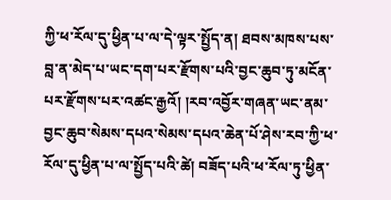ཀྱི་ཕ་རོལ་དུ་ཕྱིན་པ་ལ་དེ་ལྟར་སྤྱོད་ན། ཐབས་མཁས་པས་བླ་ན་མེད་པ་ཡང་དག་པར་རྫོགས་པའི་བྱང་ཆུབ་ཏུ་མངོན་པར་རྫོགས་པར་འཚང་རྒྱའོ། །རབ་འབྱོར་གཞན་ཡང་ནམ་བྱང་ཆུབ་སེམས་དཔའ་སེམས་དཔའ་ཆེན་པོ་ཤེས་རབ་ཀྱི་ཕ་རོལ་དུ་ཕྱིན་པ་ལ་སྤྱོད་པའི་ཚེ། བཟོད་པའི་ཕ་རོལ་ཏུ་ཕྱིན་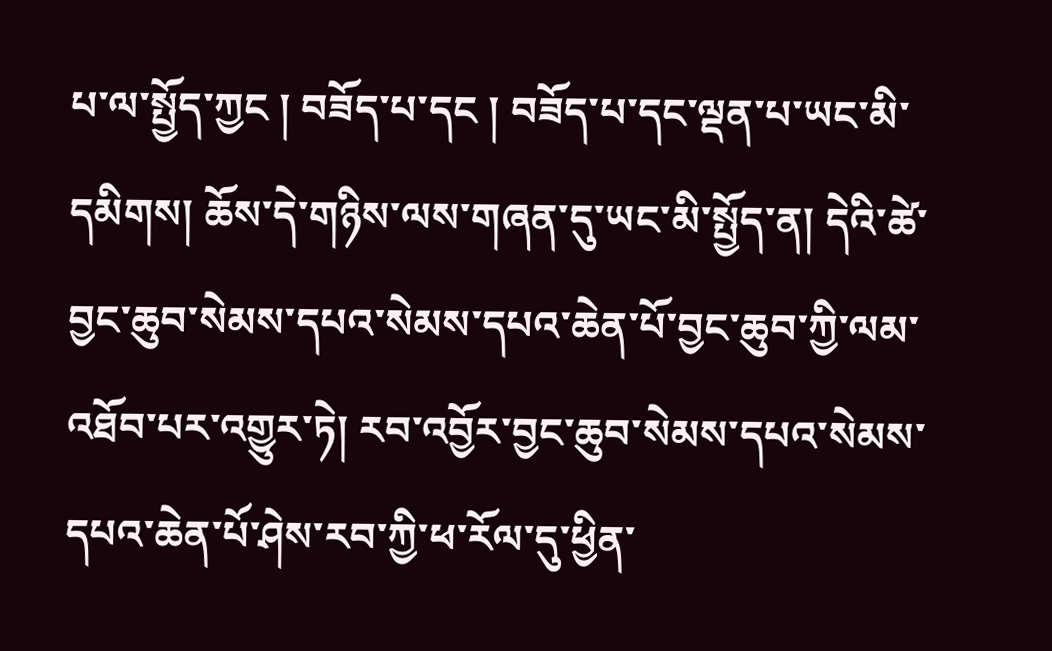པ་ལ་སྤྱོད་ཀྱང ། བཟོད་པ་དང ། བཟོད་པ་དང་ལྡན་པ་ཡང་མི་དམིགས། ཆོས་དེ་གཉིས་ལས་གཞན་དུ་ཡང་མི་སྤྱོད་ན། དེའི་ཚེ་བྱང་ཆུབ་སེམས་དཔའ་སེམས་དཔའ་ཆེན་པོ་བྱང་ཆུབ་ཀྱི་ལམ་འཐོབ་པར་འགྱུར་ཏེ། རབ་འབྱོར་བྱང་ཆུབ་སེམས་དཔའ་སེམས་དཔའ་ཆེན་པོ་ཤེས་རབ་ཀྱི་ཕ་རོལ་དུ་ཕྱིན་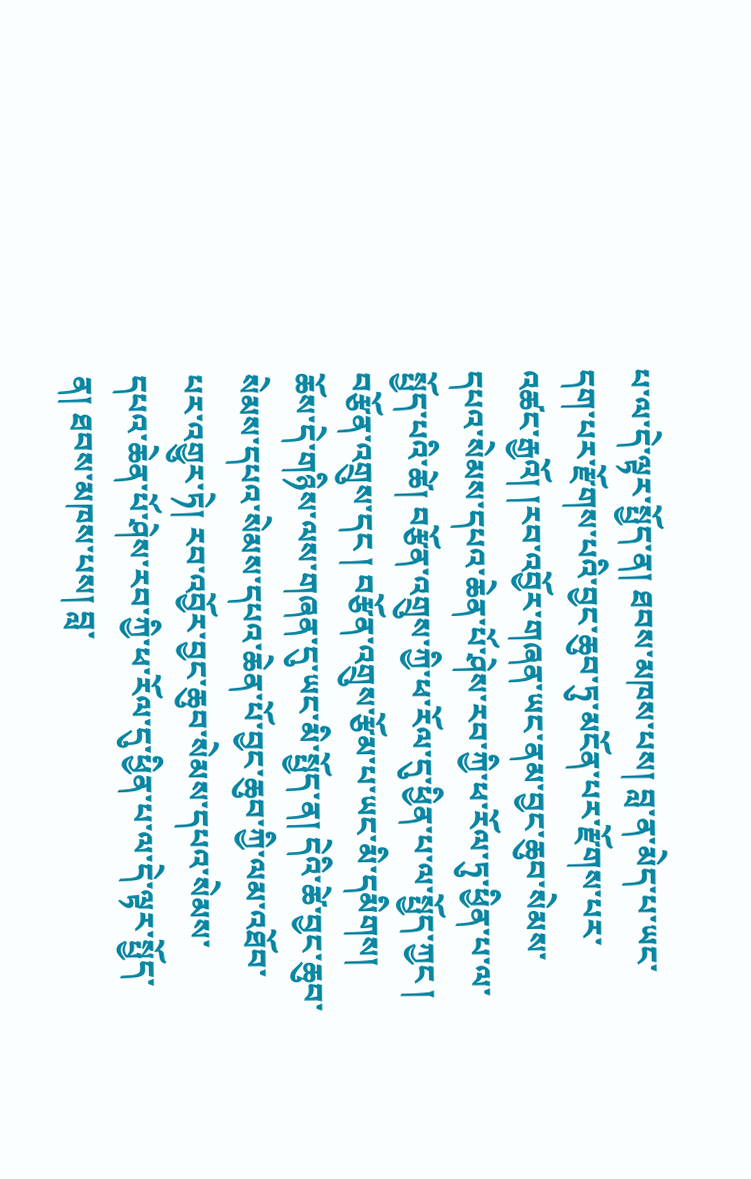པ་ལ་དེ་ལྟར་སྤྱོད་ན། ཐབས་མཁས་པས། བླ་ན་མེད་པ་ཡང་དག་པར་རྫོགས་པའི་བྱང་ཆུབ་ཏུ་མངོན་པར་རྫོགས་པར་འཚང་རྒྱའོ། །རབ་འབྱོར་གཞན་ཡང་ནམ་བྱང་ཆུབ་སེམས་དཔའ་སེམས་དཔའ་ཆེན་པོ་ཤེས་རབ་ཀྱི་ཕ་རོལ་ཏུ་ཕྱིན་པ་ལ་སྤྱོད་པའི་ཚེ། བརྩོན་འགྲུས་ཀྱི་ཕ་རོལ་དུ་ཕྱིན་པ་ལ་སྤྱོད་ཀྱང ། བརྩོན་འགྲུས་དང ། བརྩོན་འགྲུས་རྩོམ་པ་ཡང་མི་དམིགས། ཆོས་དེ་གཉིས་ལས་གཞན་དུ་ཡང་མི་སྤྱོད་ན། དེའི་ཚེ་བྱང་ཆུབ་སེམས་དཔའ་སེམས་དཔའ་ཆེན་པོ་བྱང་ཆུབ་ཀྱི་ལམ་འཐོབ་པར་འགྱུར་ཏེ། རབ་འབྱོར་བྱང་ཆུབ་སེམས་དཔའ་སེམས་དཔའ་ཆེན་པོ་ཤེས་རབ་ཀྱི་ཕ་རོལ་དུ་ཕྱིན་པ་ལ་དེ་ལྟར་སྤྱོད་ན། ཐབས་མཁས་པས། བླ་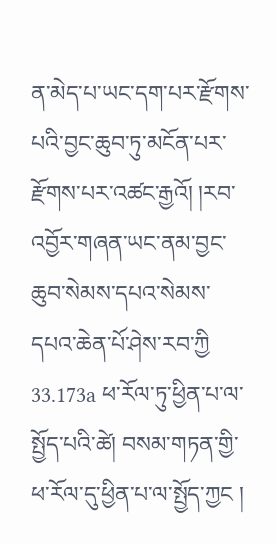ན་མེད་པ་ཡང་དག་པར་རྫོགས་པའི་བྱང་ཆུབ་ཏུ་མངོན་པར་རྫོགས་པར་འཚང་རྒྱའོ། །རབ་འབྱོར་གཞན་ཡང་ནམ་བྱང་ཆུབ་སེམས་དཔའ་སེམས་དཔའ་ཆེན་པོ་ཤེས་རབ་ཀྱི 33.173a ཕ་རོལ་ཏུ་ཕྱིན་པ་ལ་སྤྱོད་པའི་ཚེ། བསམ་གཏན་གྱི་ཕ་རོལ་དུ་ཕྱིན་པ་ལ་སྤྱོད་ཀྱང །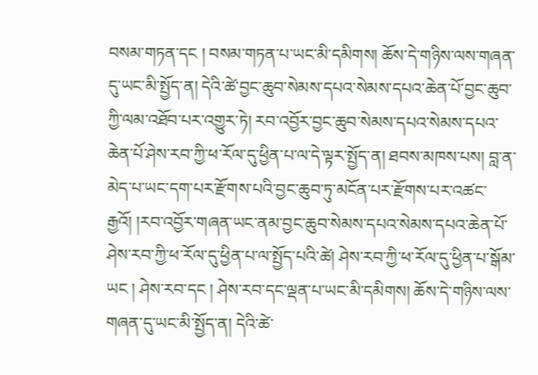བསམ་གཏན་དང ། བསམ་གཏན་པ་ཡང་མི་དམིགས། ཆོས་དེ་གཉིས་ལས་གཞན་དུ་ཡང་མི་སྤྱོད་ན། དེའི་ཚེ་བྱང་ཆུབ་སེམས་དཔའ་སེམས་དཔའ་ཆེན་པོ་བྱང་ཆུབ་ཀྱི་ལམ་འཐོབ་པར་འགྱུར་ཏེ། རབ་འབྱོར་བྱང་ཆུབ་སེམས་དཔའ་སེམས་དཔའ་ཆེན་པོ་ཤེས་རབ་ཀྱི་ཕ་རོལ་དུ་ཕྱིན་པ་ལ་དེ་ལྟར་སྤྱོད་ན། ཐབས་མཁས་པས། བླ་ན་མེད་པ་ཡང་དག་པར་རྫོགས་པའི་བྱང་ཆུབ་ཏུ་མངོན་པར་རྫོགས་པར་འཚང་རྒྱའོ། །རབ་འབྱོར་གཞན་ཡང་ནམ་བྱང་ཆུབ་སེམས་དཔའ་སེམས་དཔའ་ཆེན་པོ་ཤེས་རབ་ཀྱི་ཕ་རོལ་དུ་ཕྱིན་པ་ལ་སྤྱོད་པའི་ཚེ། ཤེས་རབ་ཀྱི་ཕ་རོལ་དུ་ཕྱིན་པ་སྒོམ་ཡང ། ཤེས་རབ་དང ། ཤེས་རབ་དང་ལྡན་པ་ཡང་མི་དམིགས། ཆོས་དེ་གཉིས་ལས་གཞན་དུ་ཡང་མི་སྤྱོད་ན། དེའི་ཚེ་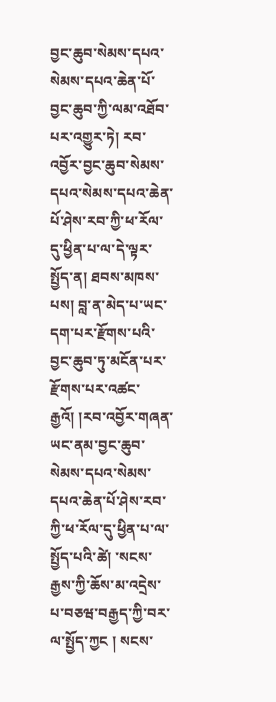བྱང་ཆུབ་སེམས་དཔའ་སེམས་དཔའ་ཆེན་པོ་བྱང་ཆུབ་ཀྱི་ལམ་འཐོབ་པར་འགྱུར་ཏེ། རབ་འབྱོར་བྱང་ཆུབ་སེམས་དཔའ་སེམས་དཔའ་ཆེན་པོ་ཤེས་རབ་ཀྱི་ཕ་རོལ་དུ་ཕྱིན་པ་ལ་དེ་ལྟར་སྤྱོད་ན། ཐབས་མཁས་པས། བླ་ན་མེད་པ་ཡང་དག་པར་རྫོགས་པའི་བྱང་ཆུབ་ཏུ་མངོན་པར་རྫོགས་པར་འཚང་རྒྱའོ། །རབ་འབྱོར་གཞན་ཡང་ནམ་བྱང་ཆུབ་སེམས་དཔའ་སེམས་དཔའ་ཆེན་པོ་ཤེས་རབ་ཀྱི་ཕ་རོལ་དུ་ཕྱིན་པ་ལ་སྤྱོད་པའི་ཚེ། ་སངས་རྒྱས་ཀྱི་ཆོས་མ་འདྲེས་པ་བཅཝ་བརྒྱད་ཀྱི་བར་ལ་སྤྱོད་ཀྱང ། སངས་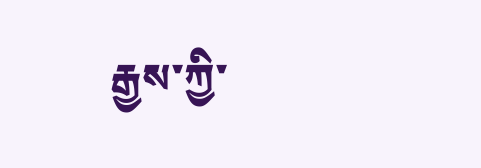རྒྱས་ཀྱི་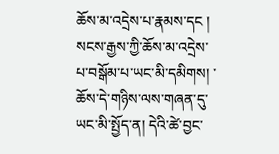ཆོས་མ་འདྲེས་པ་རྣམས་དང ། སངས་རྒྱས་ཀྱི་ཆོས་མ་འདྲེས་པ་བསྒོམ་པ་ཡང་མི་དམིགས། ་ཆོས་དེ་གཉིས་ལས་གཞན་དུ་ཡང་མི་སྤྱོད་ན། དེའི་ཚེ་བྱང་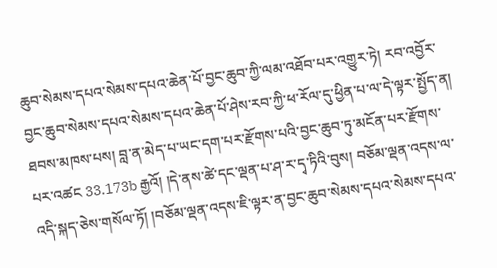ཆུབ་སེམས་དཔའ་སེམས་དཔའ་ཆེན་པོ་བྱང་ཆུབ་ཀྱི་ལམ་འཐོབ་པར་འགྱུར་ཏེ། རབ་འབྱོར་བྱང་ཆུབ་སེམས་དཔའ་སེམས་དཔའ་ཆེན་པོ་ཤེས་རབ་ཀྱི་ཕ་རོལ་དུ་ཕྱིན་པ་ལ་དེ་ལྟར་སྤྱོད་ན། ཐབས་མཁས་པས། བླ་ན་མེད་པ་ཡང་དག་པར་རྫོགས་པའི་བྱང་ཆུབ་ཏུ་མངོན་པར་རྫོགས་པར་འཚང 33.173b རྒྱའོ། །དེ་ནས་ཚེ་དང་ལྡན་པ་ཤ་ར་དྭ་ཏིའི་བུས། བཅོམ་ལྡན་འདས་ལ་འདི་སྐད་ཅེས་གསོལ་ཏོ། །བཅོམ་ལྡན་འདས་ཇི་ལྟར་ན་བྱང་ཆུབ་སེམས་དཔའ་སེམས་དཔའ་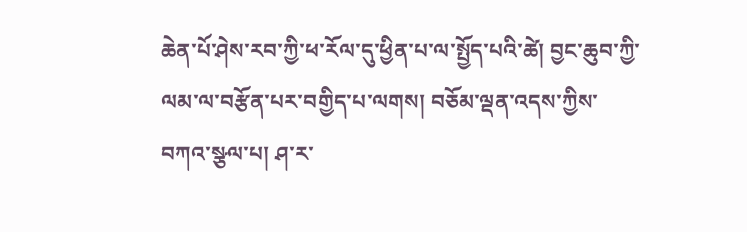ཆེན་པོ་ཤེས་རབ་ཀྱི་ཕ་རོལ་དུ་ཕྱིན་པ་ལ་སྤྱོད་པའི་ཚེ། བྱང་ཆུབ་ཀྱི་ལམ་ལ་བརྩོན་པར་བགྱིད་པ་ལགས། བཅོམ་ལྡན་འདས་ཀྱིས་བཀའ་སྩལ་པ། ཤ་ར་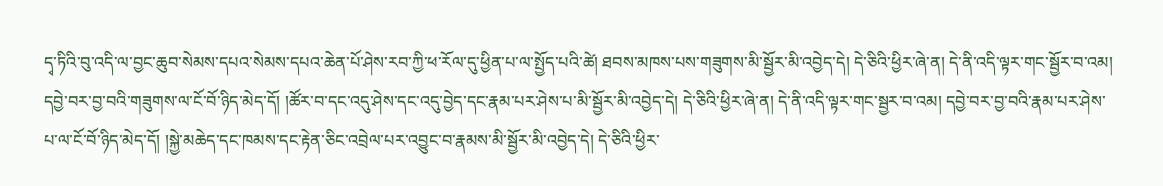དྭ་ཏིའི་བུ་འདི་ལ་བྱང་ཆུབ་སེམས་དཔའ་སེམས་དཔའ་ཆེན་པོ་ཤེས་རབ་ཀྱི་ཕ་རོལ་དུ་ཕྱིན་པ་ལ་སྤྱོད་པའི་ཚེ། ཐབས་མཁས་པས་གཟུགས་མི་སྦྱོར་མི་འབྱེད་དེ། དེ་ཅིའི་ཕྱིར་ཞེ་ན། དེ་ནི་འདི་ལྟར་གང་སྦྱོར་བ་འམ། དབྱེ་བར་བྱ་བའི་གཟུགས་ལ་ངོ་བོ་ཉིད་མེད་དོ། །ཚོར་བ་དང་འདུ་ཤེས་དང་འདུ་བྱེད་དང་རྣམ་པར་ཤེས་པ་མི་སྦྱོར་མི་འབྱེད་དེ། དེ་ཅིའི་ཕྱིར་ཞེ་ན། དེ་ནི་འདི་ལྟར་གང་སྦྱར་བ་འམ། དབྱེ་བར་བྱ་བའི་རྣམ་པར་ཤེས་པ་ལ་ངོ་བོ་ཉིད་མེད་དོ། །སྐྱེ་མཆེད་དང་ཁམས་དང་རྟེན་ཅིང་འབྲེལ་པར་འབྱུང་བ་རྣམས་མི་སྦྱོར་མི་འབྱེད་དེ། དེ་ཅིའི་ཕྱིར་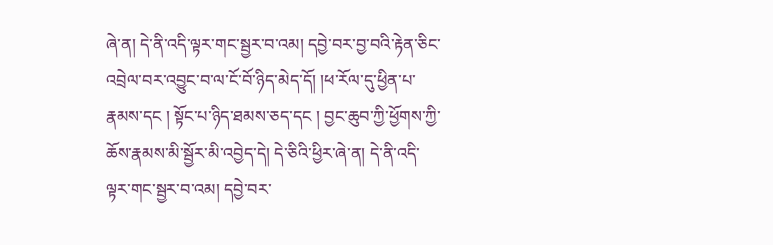ཞེ་ན། དེ་ནི་འདི་ལྟར་གང་སྦྱར་བ་འམ། དབྱེ་བར་བྱ་བའི་རྟེན་ཅིང་འབྲེལ་བར་འབྱུང་བ་ལ་ངོ་བོ་ཉིད་མེད་དོ། །ཕ་རོལ་དུ་ཕྱིན་པ་རྣམས་དང ། སྟོང་པ་ཉིད་ཐམས་ཅད་དང ། བྱང་ཆུབ་ཀྱི་ཕྱོགས་ཀྱི་ཆོས་རྣམས་མི་སྦྱོར་མི་འབྱེད་དེ། དེ་ཅིའི་ཕྱིར་ཞེ་ན། དེ་ནི་འདི་ལྟར་གང་སྦྱར་བ་འམ། དབྱེ་བར་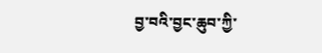བྱ་བའི་བྱང་ཆུབ་ཀྱི་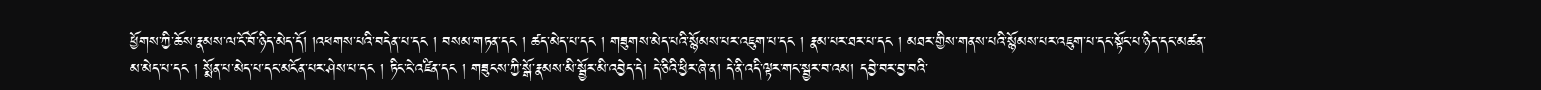ཕྱོགས་ཀྱི་ཆོས་རྣམས་ལ་ངོ་བོ་ཉིད་མེད་དོ། །འཕགས་པའི་བདེན་པ་དང ། བསམ་གཏན་དང ། ཚད་མེད་པ་དང ། གཟུགས་མེད་པའི་སྙོམས་པར་འཇུག་པ་དང ། རྣམ་པར་ཐར་པ་དང ། མཐར་གྱིས་གནས་པའི་སྙོམས་པར་འཇུག་པ་དང་སྟོང་པ་ཉིད་དང་མཚན་མ་མེད་པ་དང ། སྨོན་པ་མེད་པ་དང་མངོན་པར་ཤེས་པ་དང ། ཏིང་ངེ་འཛིན་དང ། གཟུངས་ཀྱི་སྒོ་རྣམས་མི་སྦྱོར་མི་འབྱེད་དེ། དེ་ཅིའི་ཕྱིར་ཞེ་ན། དེ་ནི་འདི་ལྟར་གང་སྦྱར་བ་འམ། དབྱེ་བར་བྱ་བའི་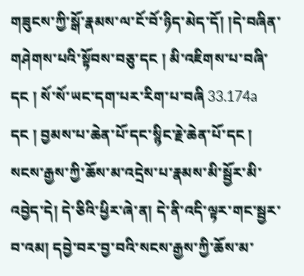གཟུངས་ཀྱི་སྒོ་རྣམས་ལ་ངོ་བོ་ཉིད་མེད་དོ། །དེ་བཞིན་གཤེགས་པའི་སྟོབས་བཅུ་དང ། མི་འཇིགས་པ་བཞི་དང ། སོ་སོ་ཡང་དག་པར་རིག་པ་བཞི 33.174a དང ། བྱམས་པ་ཆེན་པོ་དང་སྙིང་རྗེ་ཆེན་པོ་དང ། སངས་རྒྱས་ཀྱི་ཆོས་མ་འདྲེས་པ་རྣམས་མི་སྦྱོར་མི་འབྱེད་དེ། དེ་ཅིའི་ཕྱིར་ཞེ་ན། དེ་ནི་འདི་ལྟར་གང་སྦྱར་བ་འམ། དབྱེ་བར་བྱ་བའི་སངས་རྒྱས་ཀྱི་ཆོས་མ་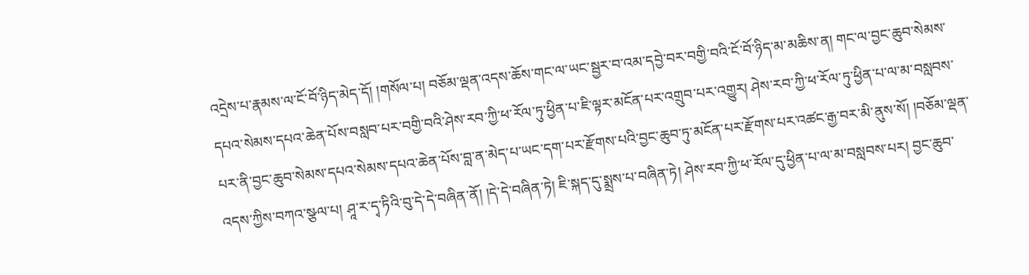འདྲེས་པ་རྣམས་ལ་ངོ་བོ་ཉིད་མེད་དོ། །གསོལ་པ། བཅོམ་ལྡན་འདས་ཆོས་གང་ལ་ཡང་སྦྱར་བ་འམ་དབྱེ་བར་བགྱི་བའི་ངོ་བོ་ཉིད་མ་མཆིས་ན། གང་ལ་བྱང་ཆུབ་སེམས་དཔའ་སེམས་དཔའ་ཆེན་པོས་བསླབ་པར་བགྱི་བའི་ཤེས་རབ་ཀྱི་ཕ་རོལ་ཏུ་ཕྱིན་པ་ཇི་ལྟར་མངོན་པར་འགྲུབ་པར་འགྱུར། ཤེས་རབ་ཀྱི་ཕ་རོལ་ཏུ་ཕྱིན་པ་ལ་མ་བསླབས་པར་ནི་བྱང་ཆུབ་སེམས་དཔའ་སེམས་དཔའ་ཆེན་པོས་བླ་ན་མེད་པ་ཡང་དག་པར་རྫོགས་པའི་བྱང་ཆུབ་ཏུ་མངོན་པར་རྫོགས་པར་འཚང་རྒྱ་བར་མི་ནུས་སོ། །བཅོམ་ལྡན་འདས་ཀྱིས་བཀའ་སྩལ་པ། ཤཱ་ར་དྭ་ཏིའི་བུ་དེ་དེ་བཞིན་ནོ། །དེ་དེ་བཞིན་ཏེ། ཇི་སྐད་དུ་སྨྲས་པ་བཞིན་ཏེ། ཤེས་རབ་ཀྱི་ཕ་རོལ་དུ་ཕྱིན་པ་ལ་མ་བསླབས་པར། བྱང་ཆུབ་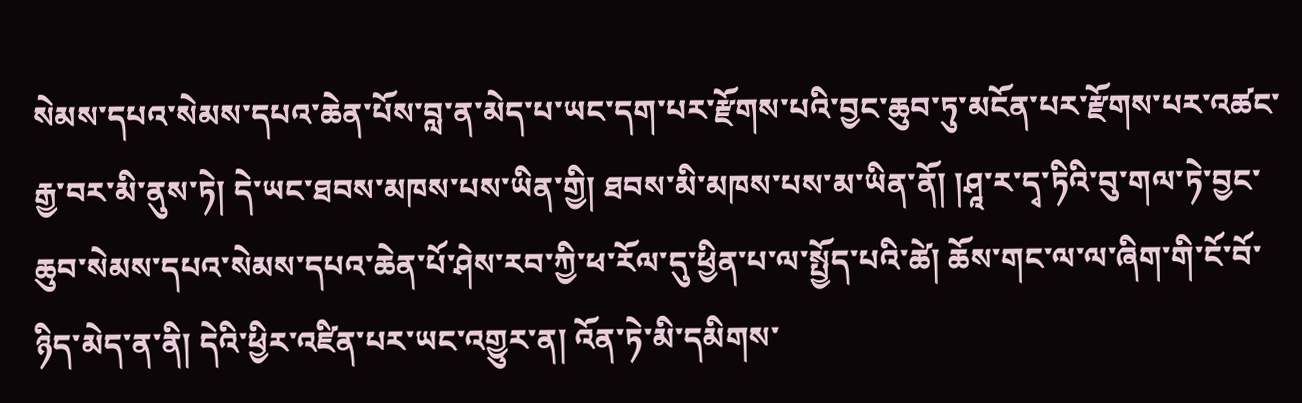སེམས་དཔའ་སེམས་དཔའ་ཆེན་པོས་བླ་ན་མེད་པ་ཡང་དག་པར་རྫོགས་པའི་བྱང་ཆུབ་ཏུ་མངོན་པར་རྫོགས་པར་འཚང་རྒྱ་བར་མི་ནུས་ཏེ། དེ་ཡང་ཐབས་མཁས་པས་ཡིན་གྱི། ཐབས་མི་མཁས་པས་མ་ཡིན་ནོ། །ཤཱ་ར་དྭ་ཏིའི་བུ་གལ་ཏེ་བྱང་ཆུབ་སེམས་དཔའ་སེམས་དཔའ་ཆེན་པོ་ཤེས་རབ་ཀྱི་ཕ་རོལ་དུ་ཕྱིན་པ་ལ་སྤྱོད་པའི་ཚེ། ཆོས་གང་ལ་ལ་ཞིག་གི་ངོ་བོ་ཉིད་མེད་ན་ནི། དེའི་ཕྱིར་འཛིན་པར་ཡང་འགྱུར་ན། འོན་ཏེ་མི་དམིགས་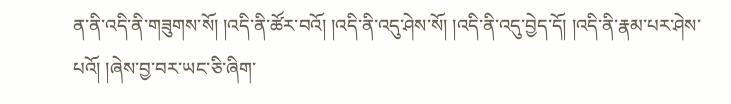ན་ནི་འདི་ནི་གཟུགས་སོ། །འདི་ནི་ཚོར་བའོ། །འདི་ནི་འདུ་ཤེས་སོ། །འདི་ནི་འདུ་བྱེད་དོ། །འདི་ནི་རྣམ་པར་ཤེས་པའོ། །ཞེས་བྱ་བར་ཡང་ཅི་ཞིག་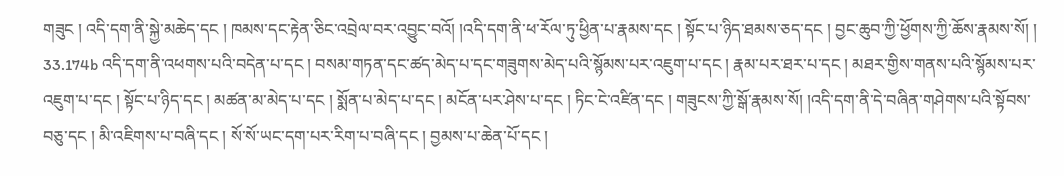གཟུང ། འདི་དག་ནི་སྐྱེ་མཆེད་དང ། ཁམས་དང་རྟེན་ཅིང་འབྲེལ་བར་འབྱུང་བའོ། །འདི་དག་ནི་ཕ་རོལ་ཏུ་ཕྱིན་པ་རྣམས་དང ། སྟོང་པ་ཉིད་ཐམས་ཅད་དང ། བྱང་ཆུབ་ཀྱི་ཕྱོགས་ཀྱི་ཆོས་རྣམས་སོ། ། 33.174b འདི་དག་ནི་འཕགས་པའི་བདེན་པ་དང ། བསམ་གཏན་དང་ཚད་མེད་པ་དང་གཟུགས་མེད་པའི་སྙོམས་པར་འཇུག་པ་དང ། རྣམ་པར་ཐར་པ་དང ། མཐར་གྱིས་གནས་པའི་སྙོམས་པར་འཇུག་པ་དང ། སྟོང་པ་ཉིད་དང ། མཚན་མ་མེད་པ་དང ། སྨོན་པ་མེད་པ་དང ། མངོན་པར་ཤེས་པ་དང ། ཏིང་ངེ་འཛིན་དང ། གཟུངས་ཀྱི་སྒོ་རྣམས་སོ། །འདི་དག་ནི་དེ་བཞིན་གཤེགས་པའི་སྟོབས་བཅུ་དང ། མི་འཇིགས་པ་བཞི་དང ། སོ་སོ་ཡང་དག་པར་རིག་པ་བཞི་དང ། བྱམས་པ་ཆེན་པོ་དང །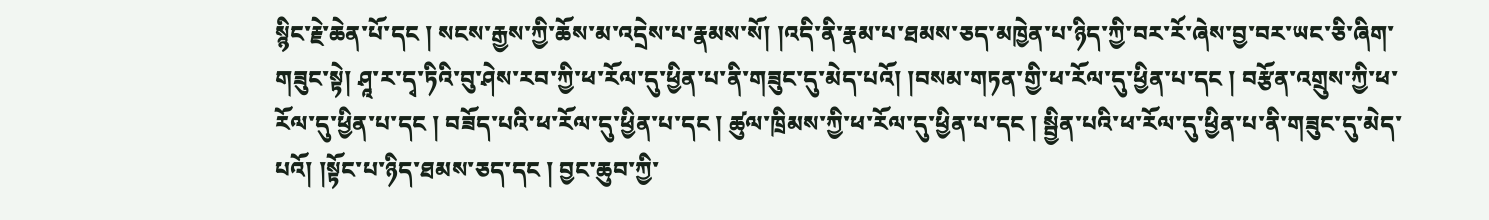སྙིང་རྗེ་ཆེན་པོ་དང ། སངས་རྒྱས་ཀྱི་ཆོས་མ་འདྲེས་པ་རྣམས་སོ། །འདི་ནི་རྣམ་པ་ཐམས་ཅད་མཁྱེན་པ་ཉིད་ཀྱི་བར་རོ་ཞེས་བྱ་བར་ཡང་ཅི་ཞིག་གཟུང་སྟེ། ཤཱ་ར་དྭ་ཏིའི་བུ་ཤེས་རབ་ཀྱི་ཕ་རོལ་དུ་ཕྱིན་པ་ནི་གཟུང་དུ་མེད་པའོ། །བསམ་གཏན་གྱི་ཕ་རོལ་དུ་ཕྱིན་པ་དང ། བརྩོན་འགྲུས་ཀྱི་ཕ་རོལ་དུ་ཕྱིན་པ་དང ། བཟོད་པའི་ཕ་རོལ་དུ་ཕྱིན་པ་དང ། ཚུལ་ཁྲིམས་ཀྱི་ཕ་རོལ་དུ་ཕྱིན་པ་དང ། སྦྱིན་པའི་ཕ་རོལ་དུ་ཕྱིན་པ་ནི་གཟུང་དུ་མེད་པའོ། །སྟོང་པ་ཉིད་ཐམས་ཅད་དང ། བྱང་ཆུབ་ཀྱི་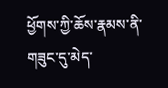ཕྱོགས་ཀྱི་ཆོས་རྣམས་ནི་གཟུང་དུ་མེད་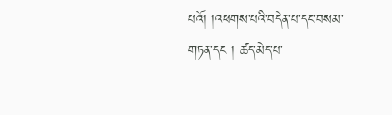པའོ། །འཕགས་པའི་བདེན་པ་དང་བསམ་གཏན་དང ། ཚད་མེད་པ་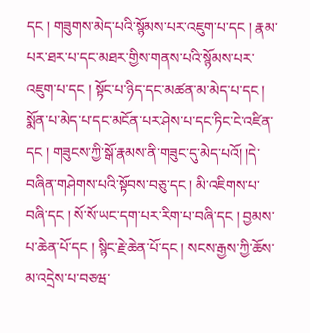དང ། གཟུགས་མེད་པའི་སྙོམས་པར་འཇུག་པ་དང ། རྣམ་པར་ཐར་པ་དང་མཐར་གྱིས་གནས་པའི་སྙོམས་པར་འཇུག་པ་དང ། སྟོང་པ་ཉིད་དང་མཚན་མ་མེད་པ་དང ། སྨོན་པ་མེད་པ་དང་མངོན་པར་ཤེས་པ་དང་ཏིང་ངེ་འཛིན་དང ། གཟུངས་ཀྱི་སྒོ་རྣམས་ནི་གཟུང་དུ་མེད་པའོ། །དེ་བཞིན་གཤེགས་པའི་སྟོབས་བཅུ་དང ། མི་འཇིགས་པ་བཞི་དང ། སོ་སོ་ཡང་དག་པར་རིག་པ་བཞི་དང ། བྱམས་པ་ཆེན་པོ་དང ། སྙིང་རྗེ་ཆེན་པོ་དང ། སངས་རྒྱས་ཀྱི་ཆོས་མ་འདྲེས་པ་བཅཝ་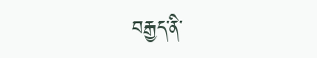བརྒྱད་ནི་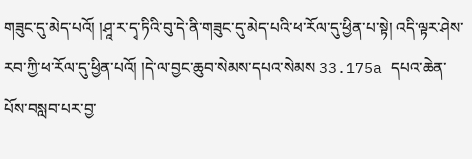གཟུང་དུ་མེད་པའོ། །ཤཱ་ར་དྭ་ཏིའི་བུ་དེ་ནི་གཟུང་དུ་མེད་པའི་ཕ་རོལ་དུ་ཕྱིན་པ་སྟེ། འདི་ལྟར་ཤེས་རབ་ཀྱི་ཕ་རོལ་དུ་ཕྱིན་པའོ། །དེ་ལ་བྱང་ཆུབ་སེམས་དཔའ་སེམས 33.175a དཔའ་ཆེན་པོས་བསླབ་པར་བྱ་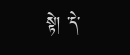སྟེ། ་དེ་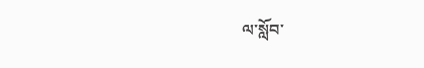ལ་སློབ་